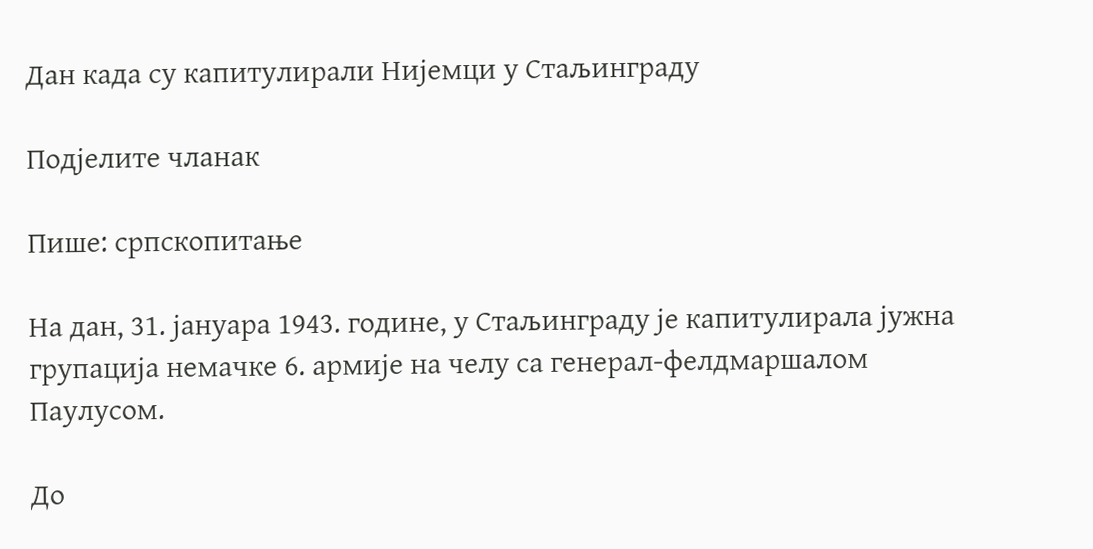Дан када су капитулирали Нијемци у Стаљинграду

Подјелите чланак

Пише: српскопитање

На дан, 31. јануара 1943. године, у Стаљинграду је капитулирала јужна групација немачке 6. армије на челу са генерал-фелдмаршалом Паулусом.

До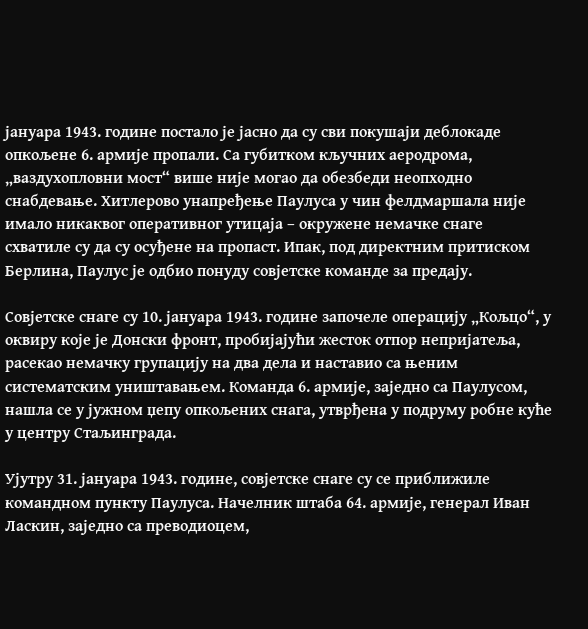јануара 1943. године постало је јасно да су сви покушаји деблокаде опкољене 6. армије пропали. Са губитком кључних аеродрома, „ваздухопловни мост“ више није могао да обезбеди неопходно снабдевање. Хитлерово унапређење Паулуса у чин фелдмаршала није имало никаквог оперативног утицаја – окружене немачке снаге схватиле су да су осуђене на пропаст. Ипак, под директним притиском Берлина, Паулус је одбио понуду совјетске команде за предају.

Совјетске снаге су 10. јануара 1943. године започеле операцију „Кољцо“, у оквиру које је Донски фронт, пробијајући жесток отпор непријатеља, расекао немачку групацију на два дела и наставио са њеним систематским уништавањем. Команда 6. армије, заједно са Паулусом, нашла се у јужном џепу опкољених снага, утврђена у подруму робне куће у центру Стаљинграда.

Ујутру 31. јануара 1943. године, совјетске снаге су се приближиле командном пункту Паулуса. Начелник штаба 64. армије, генерал Иван Ласкин, заједно са преводиоцем,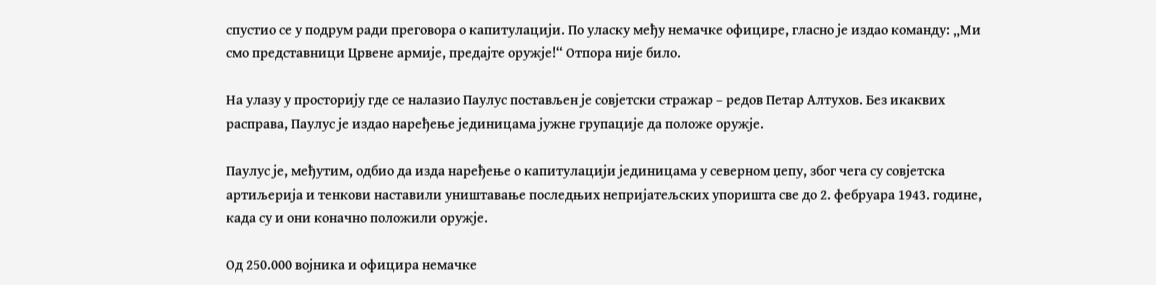спустио се у подрум ради преговора о капитулацији. По уласку међу немачке официре, гласно је издао команду: „Ми смо представници Црвене армије, предајте оружје!“ Отпора није било.

На улазу у просторију где се налазио Паулус постављен је совјетски стражар – редов Петар Алтухов. Без икаквих расправа, Паулус је издао наређење јединицама јужне групације да положе оружје.

Паулус је, међутим, одбио да изда наређење о капитулацији јединицама у северном џепу, због чега су совјетска артиљерија и тенкови наставили уништавање последњих непријатељских упоришта све до 2. фебруара 1943. године, када су и они коначно положили оружје.

Од 250.000 војника и официра немачке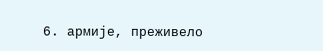6. армије, преживело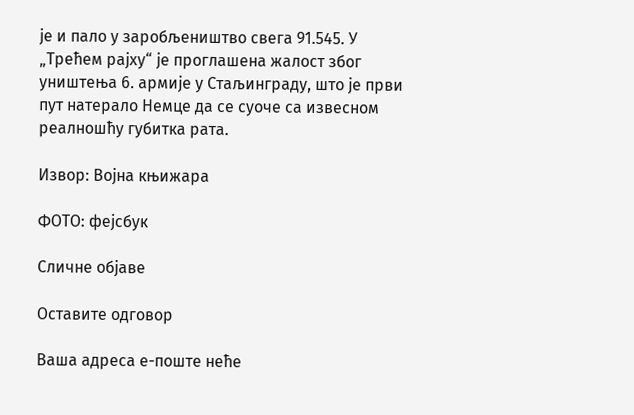је и пало у заробљеништво свега 91.545. У „Трећем рајху“ је проглашена жалост због уништења 6. армије у Стаљинграду, што је први пут натерало Немце да се суоче са извесном реалношћу губитка рата.

Извор: Војна књижара

ФОТО: фејсбук

Сличне објаве

Оставите одговор

Ваша адреса е-поште неће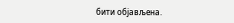бити објављена.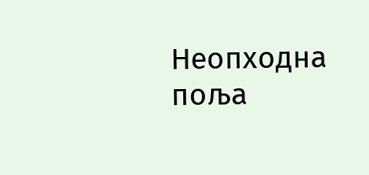Неопходна поља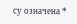су означена *